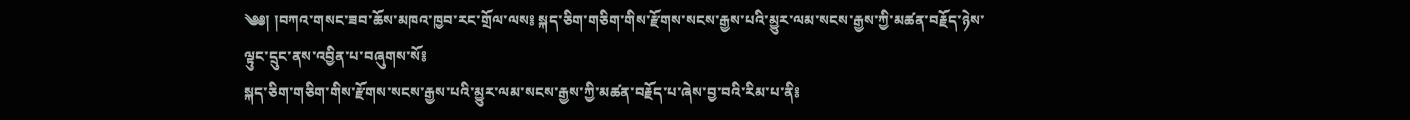༄༅། །བཀའ་གསང་ཟབ་ཆོས་མཁའ་ཁྱབ་རང་གྲོལ་ལས༔ སྐད་ཅིག་གཅིག་གིས་རྫོགས་སངས་རྒྱས་པའི་མྱུར་ལམ་སངས་རྒྱས་ཀྱི་མཚན་བརྗོད་ཉེས་ལྟུང་དྲུང་ནས་འབྱིན་པ་བཞུགས་སོ༔
སྐད་ཅིག་གཅིག་གིས་རྫོགས་སངས་རྒྱས་པའི་མྱུར་ལམ་སངས་རྒྱས་ཀྱི་མཚན་བརྗོད་པ་ཞེས་བྱ་བའི་རིམ་པ་ནི༔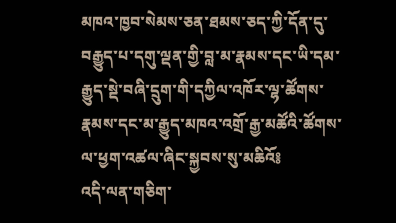མཁའ་ཁྱབ་སེམས་ཅན་ཐམས་ཅད་ཀྱི་དོན་དུ་བརྒྱུད་པ་དགུ་ལྡན་གྱི་བླ་མ་རྣམས་དང་ཡི་དམ་རྒྱུད་སྡེ་བཞི་དྲུག་གི་དཀྱིལ་འཁོར་ལྷ་ཚོགས་རྣམས་དང་མ་རྒྱུད་མཁའ་འགྲོ་རྒྱ་མཚོའི་ཚོགས་ལ་ཕྱག་འཚལ་ཞིང་སྐྱབས་སུ་མཆིའོ༔
འདི་ལན་གཅིག་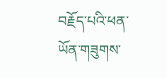བརྗོད་པའི་ཕན་ཡོན་གཟུགས་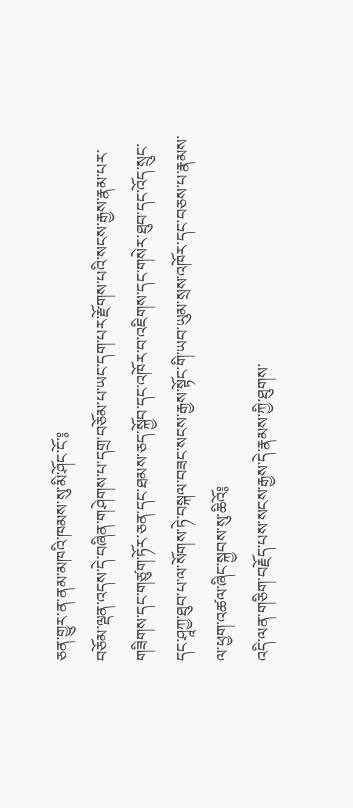ཅན་གྱུར་ན་ནམ་མཁའི་ཁམས་སུ་མི་ཤོང་ངོ་༔
བཅོམ་ལྡན་འདས་དེ་བཞིན་གཤེགས་པ་དགྲ་བཅོམ་པ་ཡང་དག་པར་རྫོགས་པའི་སངས་རྒྱས་རྣམ་པར་གཟིགས་དང་གཙུག་ཏོར་ཅན་དང་ཐམས་ཅད་སྐྱོབ་དང་འཁོར་བ་འཇིགས་དང་གསེར་ཐུབ་དང་འོད་སྲུང་དང་ཤཱཀྱ་ཐུབ་པ་ལ་སོགས་ཏེ་བསྐལ་བཟང་སངས་རྒྱས་སྟོང་གི་ཡབ་ཡུམ་སྲས་འཁོར་དང་བཅས་པ་རྣམས་ལ་ཕྱག་འཚལ་ཞིང་སྐྱབས་སུ་ཆིའོ༔
འདི་ལན་གཅིག་བརྗོད་པས་སངས་རྒྱས་དེ་རྣམས་ཀྱི་ཐུགས་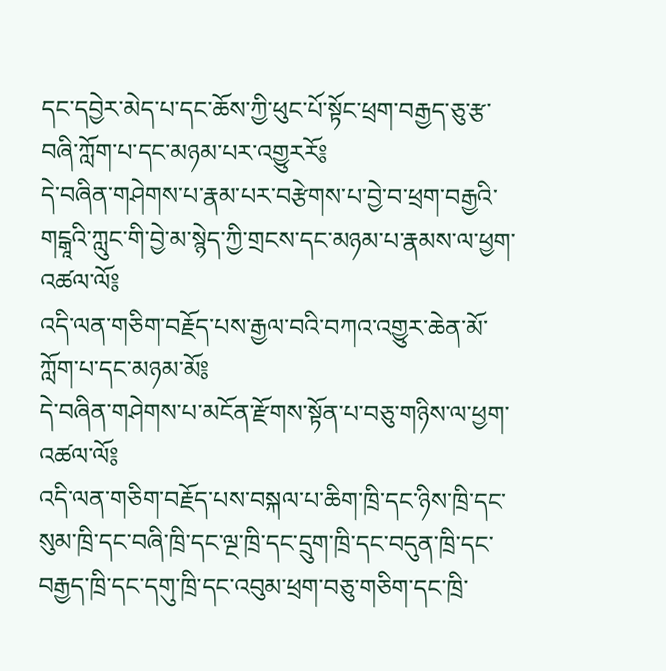དང་དབྱེར་མེད་པ་དང་ཆོས་ཀྱི་ཕུང་པོ་སྟོང་ཕྲག་བརྒྱད་ཅུ་རྩ་བཞི་ཀློག་པ་དང་མཉམ་པར་འགྱུརརོ༔
དེ་བཞིན་གཤེགས་པ་རྣམ་པར་བརྩེགས་པ་བྱེ་བ་ཕྲག་བརྒྱའི་གངྒཱའི་ཀླུང་གི་བྱེ་མ་སྙེད་ཀྱི་གྲངས་དང་མཉམ་པ་རྣམས་ལ་ཕྱག་འཚལ་ལོ༔
འདི་ལན་གཅིག་བརྗོད་པས་རྒྱལ་བའི་བཀའ་འགྱུར་ཆེན་མོ་ཀློག་པ་དང་མཉམ་མོ༔
དེ་བཞིན་གཤེགས་པ་མངོན་རྫོགས་སྟོན་པ་བཅུ་གཉིས་ལ་ཕྱག་འཚལ་ལོ༔
འདི་ལན་གཅིག་བརྗོད་པས་བསྐལ་པ་ཆིག་ཁྲི་དང་ཉིས་ཁྲི་དང་སུམ་ཁྲི་དང་བཞི་ཁྲི་དང་ལྔ་ཁྲི་དང་དྲུག་ཁྲི་དང་བདུན་ཁྲི་དང་བརྒྱད་ཁྲི་དང་དགུ་ཁྲི་དང་འབུམ་ཕྲག་བཅུ་གཅིག་དང་ཁྲི་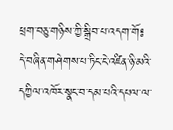ཕྲག་བཅུ་གཉིས་ཀྱི་སྒྲིབ་པ་འདག་གོ༔
དེ་བཞིན་གཤེགས་པ་ཏིང་ངེ་འཛིན་ཉི་མའི་དཀྱིལ་འཁོར་སྣང་བ་དམ་པའི་དཔལ་ལ་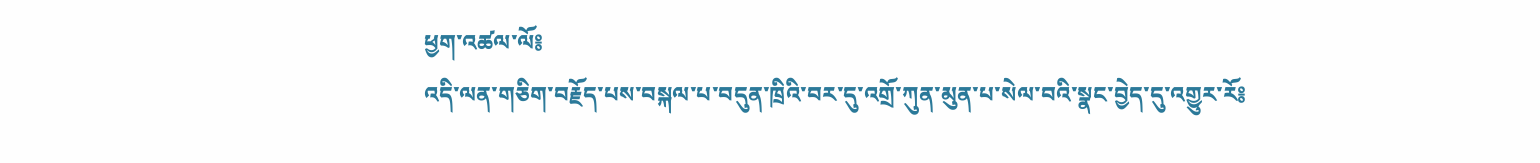ཕྱག་འཚལ་ལོ༔
འདི་ལན་གཅིག་བརྗོད་པས་བསྐལ་པ་བདུན་ཁྲིའི་བར་དུ་འགྲོ་ཀུན་མུན་པ་སེལ་བའི་སྣང་བྱེད་དུ་འགྱུར་རོ༔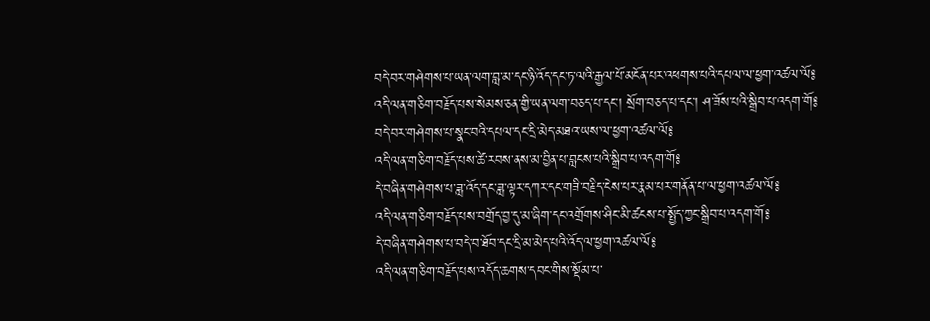བདེ་བར་གཤེགས་པ་ཡན་ལག་བླ་མ་དང་ཉི་འོད་དང་ཏ་ལའི་རྒྱལ་པོ་མངོན་པར་འཕགས་པའི་དཔལ་ལ་ཕྱག་འཚལ་ལོ༔
འདི་ལན་གཅིག་བརྗོད་པས་སེམས་ཅན་གྱི་ཡན་ལག་བཅད་པ་དང་། སྲོག་བཅད་པ་དང་། ཤ་ཟོས་པའི་སྒྲིབ་པ་འདག་གོ༔
བདེ་བར་གཤེགས་པ་སྣང་བའི་དཔལ་དང་དྲི་མེད་མཐའ་ཡས་ལ་ཕྱག་འཚལ་ལོ༔
འདི་ལན་གཅིག་བརྗོད་པས་ཚེ་རབས་ནས་མ་བྱིན་པ་བླངས་པའི་སྒྲིབ་པ་འདག་གོ༔
དེ་བཞིན་གཤེགས་པ་ཟླ་འོད་དང་ཟླ་ལྟར་དཀར་དང་གཟི་བརྗིད་ངེས་པར་རྣམ་པར་གནོན་པ་ལ་ཕྱག་འཚལ་ལོ༔
འདི་ལན་གཅིག་བརྗོད་པས་བགྲོད་བྱ་དུ་མ་ཞིག་དང་འགྲོགས་ཤིང་མི་ཚངས་པ་སྤྱོད་ཀྱང་སྒྲིབ་པ་འདག་གོ༔
དེ་བཞིན་གཤེགས་པ་བདེ་བ་ཐོབ་དང་དྲི་མ་མེད་པའི་འོད་ལ་ཕྱག་འཚལ་ལོ༔
འདི་ལན་གཅིག་བརྗོད་པས་འདོད་ཆགས་དབང་གིས་སྡོམ་པ་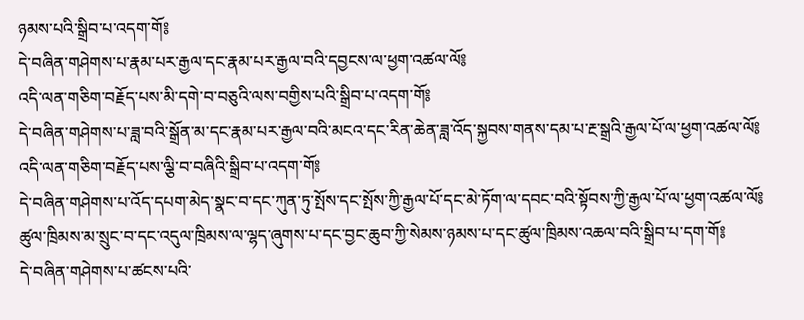ཉམས་པའི་སྒྲིབ་པ་འདག་གོ༔
དེ་བཞིན་གཤེགས་པ་རྣམ་པར་རྒྱལ་དང་རྣམ་པར་རྒྱལ་བའི་དབྱངས་ལ་ཕྱག་འཚལ་ལོ༔
འདི་ལན་གཅིག་བརྗོད་པས་མི་དགེ་བ་བཅུའི་ལས་བགྱིས་པའི་སྒྲིབ་པ་འདག་གོ༔
དེ་བཞིན་གཤེགས་པ་ཟླ་བའི་སྒྲོན་མ་དང་རྣམ་པར་རྒྱལ་བའི་མངའ་དང་རིན་ཆེན་ཟླ་འོད་སྐྱབས་གནས་དམ་པ་རྔ་སྒྲའི་རྒྱལ་པོ་ལ་ཕྱག་འཚལ་ལོ༔
འདི་ལན་གཅིག་བརྗོད་པས་ལྕི་བ་བཞིའི་སྒྲིབ་པ་འདག་གོ༔
དེ་བཞིན་གཤེགས་པ་འོད་དཔག་མེད་སྣང་བ་དང་ཀུན་ཏུ་སྤོས་དང་སྤོས་ཀྱི་རྒྱལ་པོ་དང་མེ་ཏོག་ལ་དབང་བའི་སྟོབས་ཀྱི་རྒྱལ་པོ་ལ་ཕྱག་འཚལ་ལོ༔
ཚུལ་ཁྲིམས་མ་སྲུང་བ་དང་འདུལ་ཁྲིམས་ལ་ལྷད་ཞུགས་པ་དང་བྱང་ཆུབ་ཀྱི་སེམས་ཉམས་པ་དང་ཚུལ་ཁྲིམས་འཆལ་བའི་སྒྲིབ་པ་དག་གོ༔
དེ་བཞིན་གཤེགས་པ་ཚངས་པའི་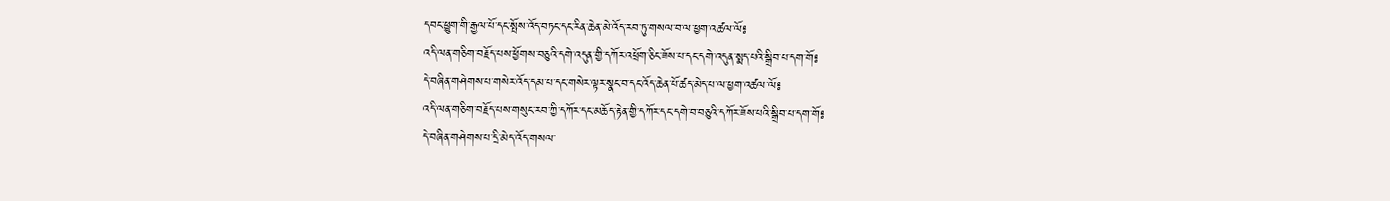དབང་ཕྱུག་གི་རྒྱལ་པོ་དང་སྤོས་འོད་བཏང་དང་རིན་ཆེན་མེ་འོད་རབ་ཏུ་གསལ་བ་ལ་ཕྱག་འཚལ་ལོ༔
འདི་ལན་གཅིག་བརྗོད་པས་ཕྱོགས་བཅུའི་དགེ་འདུན་གྱི་དཀོར་འཕྲོག་ཅིང་ཟོས་པ་དང་དགེ་འདུན་སྨད་པའི་སྒྲིབ་པ་དག་གོ༔
དེ་བཞིན་གཤེགས་པ་གསེར་འོད་དམ་པ་དང་གསེར་ལྟར་སྣང་བ་དང་འོད་ཆེན་པོ་ཚད་མེད་པ་ལ་ཕྱག་འཚལ་ལོ༔
འདི་ལན་གཅིག་བརྗོད་པས་གསུང་རབ་ཀྱི་དཀོར་དང་མཆོད་རྟེན་གྱི་དཀོར་དང་དགེ་བ་བཅུའི་དཀོར་ཟོས་པའི་སྒྲིབ་པ་དག་གོ༔
དེ་བཞིན་གཤེགས་པ་དྲི་མེད་འོད་གསལ་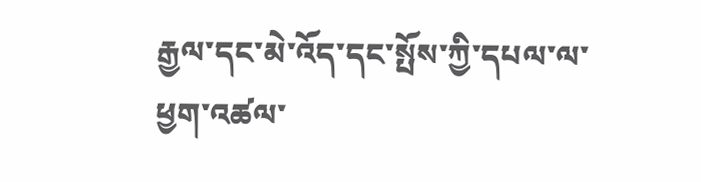རྒྱལ་དང་མེ་འོད་དང་སྤོས་ཀྱི་དཔལ་ལ་ཕྱག་འཚལ་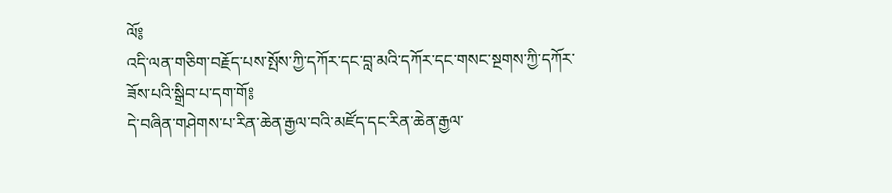ལོ༔
འདི་ལན་གཅིག་བརྗོད་པས་སྤོས་ཀྱི་དཀོར་དང་བླ་མའི་དཀོར་དང་གསང་སྔགས་ཀྱི་དཀོར་ཟོས་པའི་སྒྲིབ་པ་དག་གོ༔
དེ་བཞིན་གཤེགས་པ་རིན་ཆེན་རྒྱལ་བའི་མཛོད་དང་རིན་ཆེན་རྒྱལ་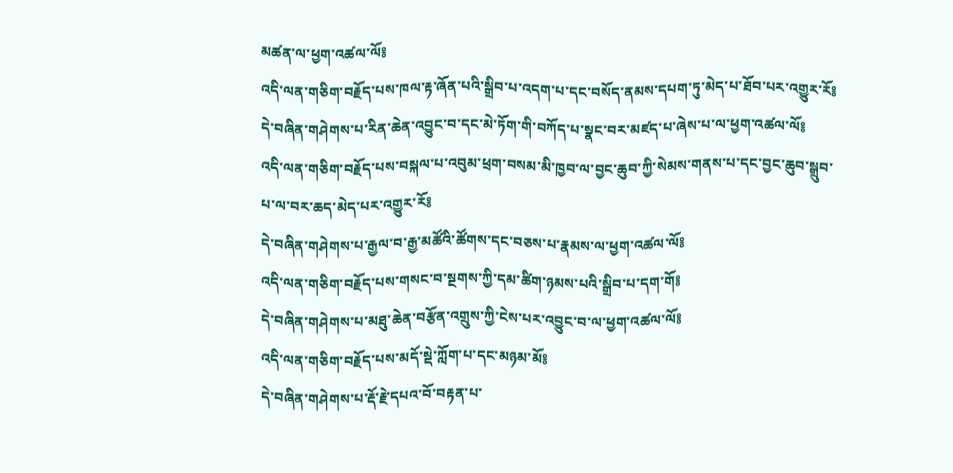མཚན་ལ་ཕྱག་འཚལ་ལོ༔
འདི་ལན་གཅིག་བརྗོད་པས་ཁལ་རྟ་ཞོན་པའི་སྒྲིབ་པ་འདག་པ་དང་བསོད་ནམས་དཔག་ཏུ་མེད་པ་ཐོབ་པར་འགྱུར་རོ༔
དེ་བཞིན་གཤེགས་པ་རིན་ཆེན་འབྱུང་བ་དང་མེ་ཏོག་གི་བཀོད་པ་སྣང་བར་མཛད་པ་ཞེས་པ་ལ་ཕྱག་འཚལ་ལོ༔
འདི་ལན་གཅིག་བརྗོད་པས་བསྐལ་པ་འབུམ་ཕྲག་བསམ་མི་ཁྱབ་ལ་བྱང་ཆུབ་ཀྱི་སེམས་གནས་པ་དང་བྱང་ཆུབ་སྒྲུབ་པ་ལ་བར་ཆད་མེད་པར་འགྱུར་རོ༔
དེ་བཞིན་གཤེགས་པ་རྒྱལ་བ་རྒྱ་མཚོའི་ཚོགས་དང་བཅས་པ་རྣམས་ལ་ཕྱག་འཚལ་ལོ༔
འདི་ལན་གཅིག་བརྗོད་པས་གསང་བ་སྔགས་ཀྱི་དམ་ཚིག་ཉམས་པའི་སྒྲིབ་པ་དག་གོ༔
དེ་བཞིན་གཤེགས་པ་མཐུ་ཆེན་བརྩོན་འགྲུས་ཀྱི་ངེས་པར་འབྱུང་བ་ལ་ཕྱག་འཚལ་ལོ༔
འདི་ལན་གཅིག་བརྗོད་པས་མདོ་སྡེ་ཀློག་པ་དང་མཉམ་མོ༔
དེ་བཞིན་གཤེགས་པ་རྡོ་རྗེ་དཔའ་བོ་བརྟན་པ་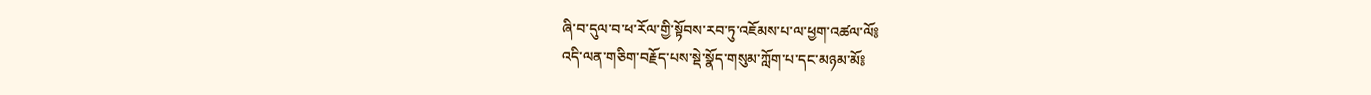ཞི་བ་དུལ་བ་ཕ་རོལ་གྱི་སྟོབས་རབ་ཏུ་འཇོམས་པ་ལ་ཕྱག་འཚལ་ལོ༔
འདི་ལན་གཅིག་བརྗོད་པས་སྡེ་སྣོད་གསུམ་ཀློག་པ་དང་མཉམ་མོ༔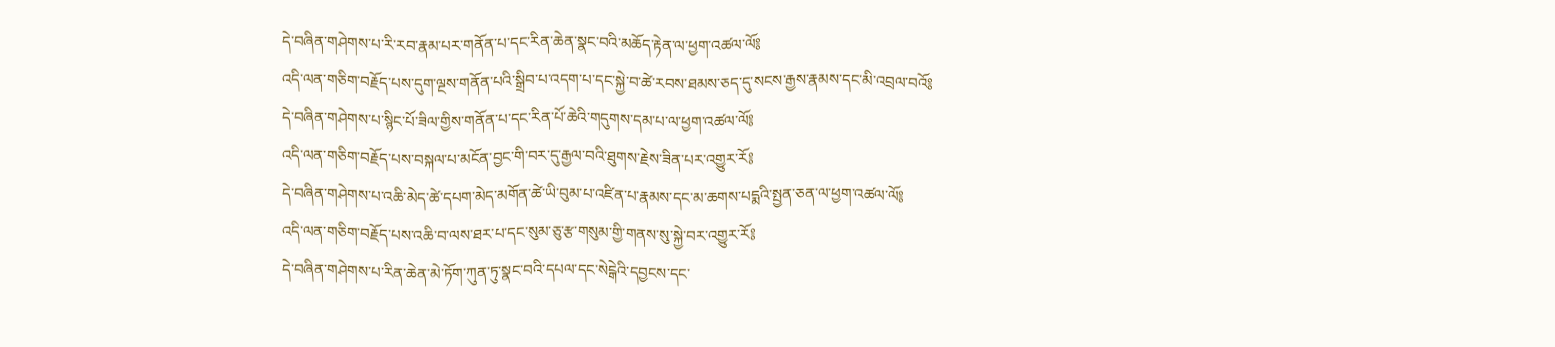དེ་བཞིན་གཤེགས་པ་རི་རབ་རྣམ་པར་གནོན་པ་དང་རིན་ཆེན་སྣང་བའི་མཆོད་རྟེན་ལ་ཕྱག་འཚལ་ལོ༔
འདི་ལན་གཅིག་བརྗོད་པས་དུག་ལྔས་གནོན་པའི་སྒྲིབ་པ་འདག་པ་དང་སྐྱེ་བ་ཚེ་རབས་ཐམས་ཅད་དུ་སངས་རྒྱས་རྣམས་དང་མི་འབྲལ་བའོ༔
དེ་བཞིན་གཤེགས་པ་སྙིང་པོ་ཟིལ་གྱིས་གནོན་པ་དང་རིན་པོ་ཆེའི་གདུགས་དམ་པ་ལ་ཕྱག་འཚལ་ལོ༔
འདི་ལན་གཅིག་བརྗོད་པས་བསྐལ་པ་མངོན་བྱང་གི་བར་དུ་རྒྱལ་བའི་ཐུགས་རྗེས་ཟིན་པར་འགྱུར་རོ༔
དེ་བཞིན་གཤེགས་པ་འཆི་མེད་ཚེ་དཔག་མེད་མགོན་ཚེ་ཡི་བུམ་པ་འཛིན་པ་རྣམས་དང་མ་ཆགས་པདྨའི་སྤྱན་ཅན་ལ་ཕྱག་འཚལ་ལོ༔
འདི་ལན་གཅིག་བརྗོད་པས་འཆི་བ་ལས་ཐར་པ་དང་སུམ་ཅུ་རྩ་གསུམ་གྱི་གནས་སུ་སྐྱེ་བར་འགྱུར་རོ༔
དེ་བཞིན་གཤེགས་པ་རིན་ཆེན་མེ་ཏོག་ཀུན་ཏུ་སྣང་བའི་དཔལ་དང་སེངྒེའི་དབྱངས་དང་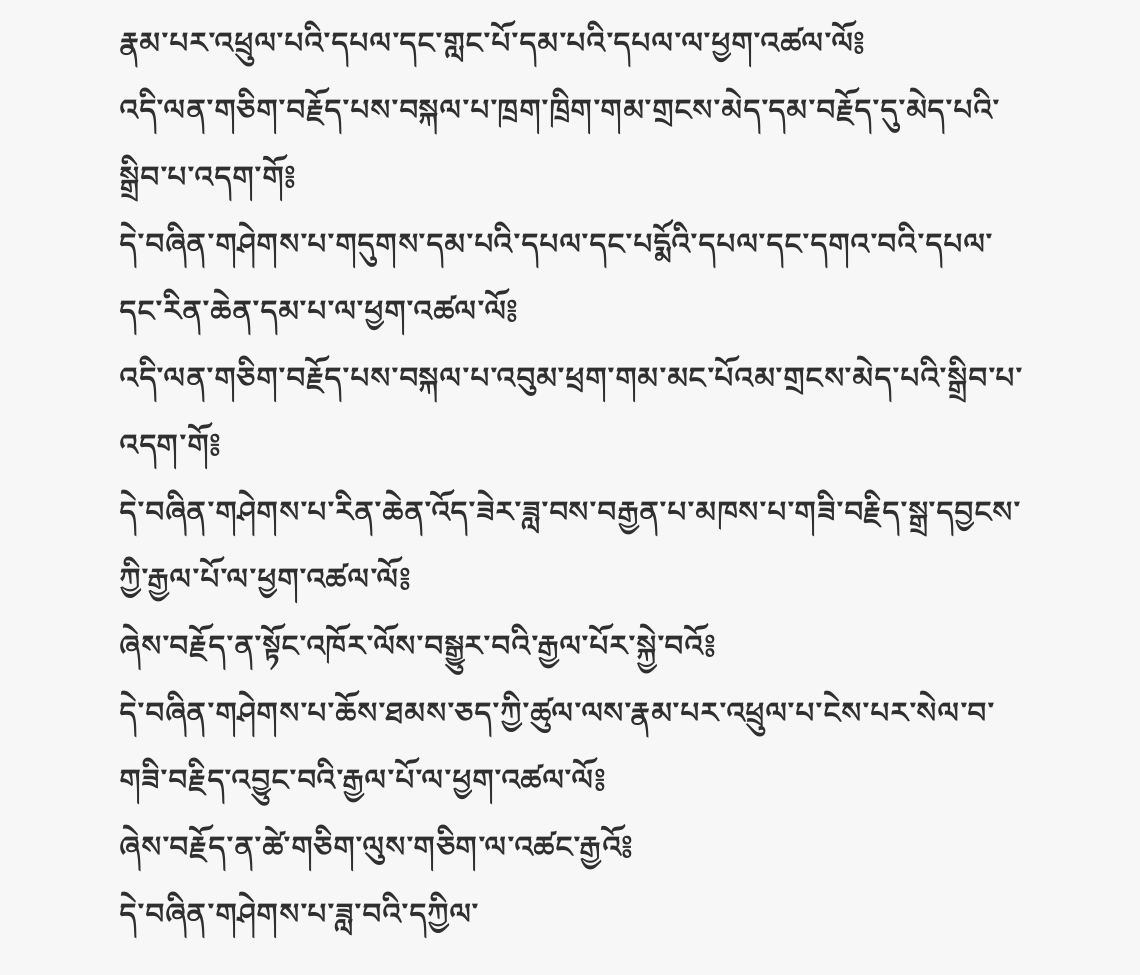རྣམ་པར་འཕྲུལ་པའི་དཔལ་དང་གླང་པོ་དམ་པའི་དཔལ་ལ་ཕྱག་འཚལ་ལོ༔
འདི་ལན་གཅིག་བརྗོད་པས་བསྐལ་པ་ཁྲག་ཁྲིག་གམ་གྲངས་མེད་དམ་བརྗོད་དུ་མེད་པའི་སྒྲིབ་པ་འདག་གོ༔
དེ་བཞིན་གཤེགས་པ་གདུགས་དམ་པའི་དཔལ་དང་པདྨོའི་དཔལ་དང་དགའ་བའི་དཔལ་དང་རིན་ཆེན་དམ་པ་ལ་ཕྱག་འཚལ་ལོ༔
འདི་ལན་གཅིག་བརྗོད་པས་བསྐལ་པ་འབུམ་ཕྲག་གམ་མང་པོའམ་གྲངས་མེད་པའི་སྒྲིབ་པ་འདག་གོ༔
དེ་བཞིན་གཤེགས་པ་རིན་ཆེན་འོད་ཟེར་ཟླ་བས་བརྒྱན་པ་མཁས་པ་གཟི་བརྗིད་སྒྲ་དབྱངས་ཀྱི་རྒྱལ་པོ་ལ་ཕྱག་འཚལ་ལོ༔
ཞེས་བརྗོད་ན་སྟོང་འཁོར་ལོས་བསྒྱུར་བའི་རྒྱལ་པོར་སྐྱེ་བའོ༔
དེ་བཞིན་གཤེགས་པ་ཆོས་ཐམས་ཅད་ཀྱི་ཚུལ་ལས་རྣམ་པར་འཕྲུལ་པ་ངེས་པར་སེལ་བ་གཟི་བརྗིད་འབྱུང་བའི་རྒྱལ་པོ་ལ་ཕྱག་འཚལ་ལོ༔
ཞེས་བརྗོད་ན་ཚེ་གཅིག་ལུས་གཅིག་ལ་འཚང་རྒྱའོ༔
དེ་བཞིན་གཤེགས་པ་ཟླ་བའི་དཀྱིལ་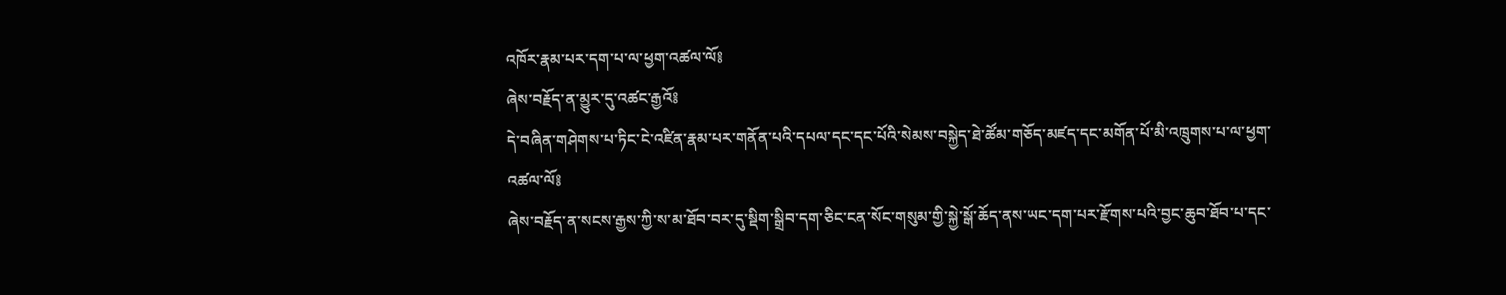འཁོར་རྣམ་པར་དག་པ་ལ་ཕྱག་འཚལ་ལོ༔
ཞེས་བརྗོད་ན་མྱུར་དུ་འཚང་རྒྱའོ༔
དེ་བཞིན་གཤེགས་པ་ཏིང་ངེ་འཛིན་རྣམ་པར་གནོན་པའི་དཔལ་དང་དང་པོའི་སེམས་བསྐྱེད་ཐེ་ཚོམ་གཅོད་མཛད་དང་མགོན་པོ་མི་འཁྲུགས་པ་ལ་ཕྱག་འཚལ་ལོ༔
ཞེས་བརྗོད་ན་སངས་རྒྱས་ཀྱི་ས་མ་ཐོབ་བར་དུ་སྡིག་སྒྲིབ་དག་ཅིང་ངན་སོང་གསུམ་གྱི་སྐྱེ་སྒོ་ཆོད་ནས་ཡང་དག་པར་རྫོགས་པའི་བྱང་ཆུབ་ཐོབ་པ་དང་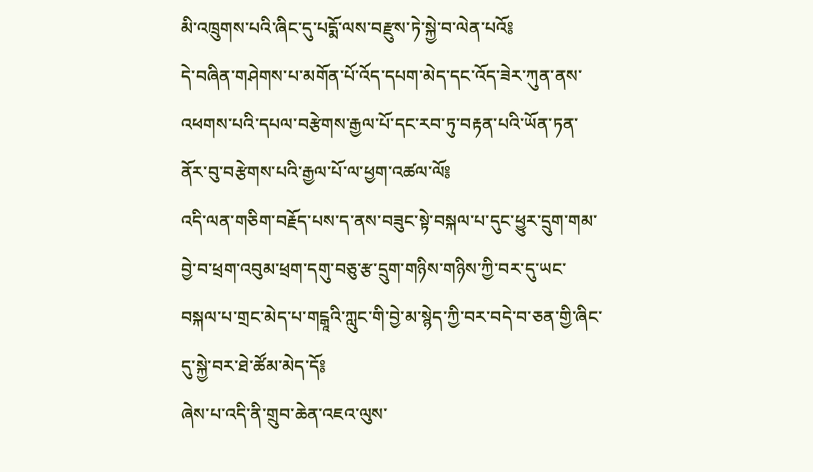མི་འཁྲུགས་པའི་ཞིང་དུ་པདྨོ་ལས་བརྫུས་ཏེ་སྐྱེ་བ་ལེན་པའོ༔
དེ་བཞིན་གཤེགས་པ་མགོན་པོ་འོད་དཔག་མེད་དང་འོད་ཟེར་ཀུན་ནས་འཕགས་པའི་དཔལ་བརྩེགས་རྒྱལ་པོ་དང་རབ་ཏུ་བརྟན་པའི་ཡོན་ཏན་ནོར་བུ་བརྩེགས་པའི་རྒྱལ་པོ་ལ་ཕྱག་འཚལ་ལོ༔
འདི་ལན་གཅིག་བརྗོད་པས་ད་ནས་བཟུང་སྟེ་བསྐལ་པ་དུང་ཕྱུར་དྲུག་གམ་བྱེ་བ་ཕྲག་འབུམ་ཕྲག་དགུ་བཅུ་རྩ་དྲུག་གཉིས་གཉིས་ཀྱི་བར་དུ་ཡང་བསྐལ་པ་གྲང་མེད་པ་གངྒཱའི་ཀླུང་གི་བྱེ་མ་སྙེད་ཀྱི་བར་བདེ་བ་ཅན་གྱི་ཞིང་དུ་སྐྱེ་བར་ཐེ་ཚོམ་མེད་དོ༔
ཞེས་པ་འདི་ནི་གྲུབ་ཆེན་འཇའ་ལུས་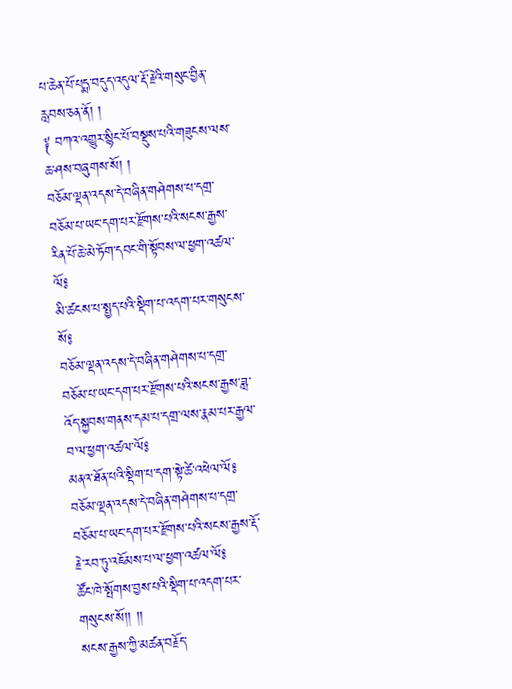པ་ཆེན་པོ་པདྨ་བདུད་འདུལ་རྡོ་རྗེའི་གསུང་བྱིན་རླབས་ཅན་ནོ། །
༈ བཀའ་འགྱུར་སྙིང་པོ་བསྡུས་པའི་གཟུངས་ལས་ཆ་ཤས་བཞུགས་སོ། །
བཅོམ་ལྡན་འདས་དེ་བཞིན་གཤེགས་པ་དགྲ་བཅོམ་པ་ཡང་དག་པར་རྫོགས་པའི་སངས་རྒྱས་རིན་པོ་ཆེ་མེ་ཏོག་དབང་གི་སྟོབས་ལ་ཕྱག་འཚལ་ལོ༔
མི་ཚངས་པ་སྤྱད་པའི་སྡིག་པ་འདག་པར་གསུངས་སོ༔
བཅོམ་ལྡན་འདས་དེ་བཞིན་གཤེགས་པ་དགྲ་བཅོམ་པ་ཡང་དག་པར་རྫོགས་པའི་སངས་རྒྱས་ཟླ་འོད་སྐྱབས་གནས་དམ་པ་དགྲ་ལས་རྣམ་པར་རྒྱལ་བ་ལ་ཕྱག་འཚལ་ལོ༔
མནའ་ཐོན་པའི་སྡིག་པ་དག་སྟེ་ཚེ་འཕེལ་ལོ༔
བཅོམ་ལྡན་འདས་དེ་བཞིན་གཤེགས་པ་དགྲ་བཅོམ་པ་ཡང་དག་པར་རྫོགས་པའི་སངས་རྒྱས་རྡོ་རྗེ་རབ་ཏུ་འཇོམས་པ་ལ་ཕྱག་འཚལ་ལོ༔
ཚོང་ཁེ་སྤོགས་བྱས་པའི་སྡིག་པ་འདག་པར་གསུངས་སོ།། །།
སངས་རྒྱས་ཀྱི་མཚན་བརྗོད་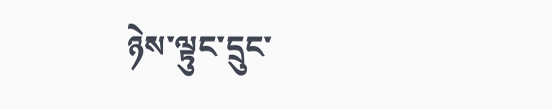ཉེས་ལྟུང་དྲུང་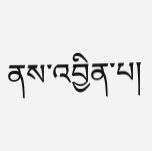ནས་འབྱིན་པ།